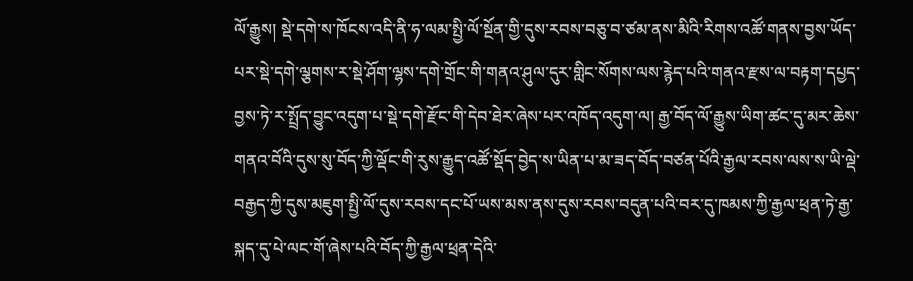ལོ་རྒྱུས། སྡེ་དགེ་ས་ཁོངས་འདི་ནི་ཧ་ལམ་སྤྱི་ལོ་སྔོན་གྱི་དུས་རབས་བཅུ་བ་ཙམ་ནས་མིའི་རིགས་འཚོ་གནས་བྱས་ཡོད་པར་སྡེ་དགེ་ལྕགས་ར་སྡེ་ཤོག་ལྷས་དགེ་གྲོང་གི་གནའ་ཤུལ་དུར་གླིང་སོགས་ལས་རྙེད་པའི་གནའ་རྫས་ལ་བརྟག་དཔྱད་བྱས་ཏེ་ར་སྤྲོད་བྱུང་འདུག་པ་སྡེ་དགེ་རྫོང་གི་དེབ་ཐེར་ཞེས་པར་འཁོད་འདུག་ལ། རྒྱ་བོད་ལོ་རྒྱུས་ཡིག་ཚང་དུ་མར་ཆེས་གནའ་བོའི་དུས་སུ་བོད་ཀྱི་ལྡོང་གི་རུས་རྒྱུད་འཚོ་སྡོད་བྱེད་ས་ཡིན་པ་མ་ཟད་བོད་བཙན་པོའི་རྒྱལ་རབས་ལས་ས་ཡི་ལྡེ་བརྒྱད་ཀྱི་དུས་མཇུག་སྤྱི་ལོ་དུས་རབས་དང་པོ་ཡས་མས་ནས་དུས་རབས་བདུན་པའི་བར་དུ་ཁམས་ཀྱི་རྒྱལ་ཕྲན་ཏེ་རྒྱ་སྐད་དུ་པེ་ལང་གོ་ཞེས་པའི་བོད་ཀྱི་རྒྱལ་ཕྲན་དེའི་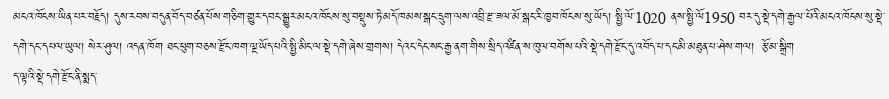མངའ་ཁོངས་ཡིན་པར་བརྗོད། དུས་རབས་བདུན་བོད་བཙན་པོས་གཅིག་གྱུར་དབང་སྒྱུར་མངའ་ཁོངས་སུ་བསྡུས་ཏེ་མདོ་ཁམས་སྒང་དྲུག་ལས་འབྲི་རྫ་ཟལ་མོ་སྒང་རི་ཁྱབ་ཁོངས་སུ་ཡོད། སྤྱི་ལོ་1020 ནས་སྤྱི་ལོ1950 བར་དུ་སྡེ་དགེ་རྒྱལ་པོའི་མངའ་ཁོངས་སུ་སྡེ་དགེ་དང་དཔལ་ཡུལ། སེར་ཤུལ། འདན་ཁོག ཐང་ཕུག་བཅས་རྫོང་ཁག་ལྔ་ཡོད་པའི་སྤྱི་མིང་ལ་སྡེ་དགེ་ཞེས་གྲགས། དེའང་དེང་སང་རྒྱ་ནག་གིས་སྲིད་འཛིན་ས་ཁུལ་བགོས་པའི་སྡེ་དགེ་རྫོང་དུ་འབོད་པ་དང་མི་མཐུན་པ་ཤེས་གལ།  རྩོམ་སྒྲིག
ད་ལྟའི་སྡེ་དགེ་རྫོང་ནི་སྨད་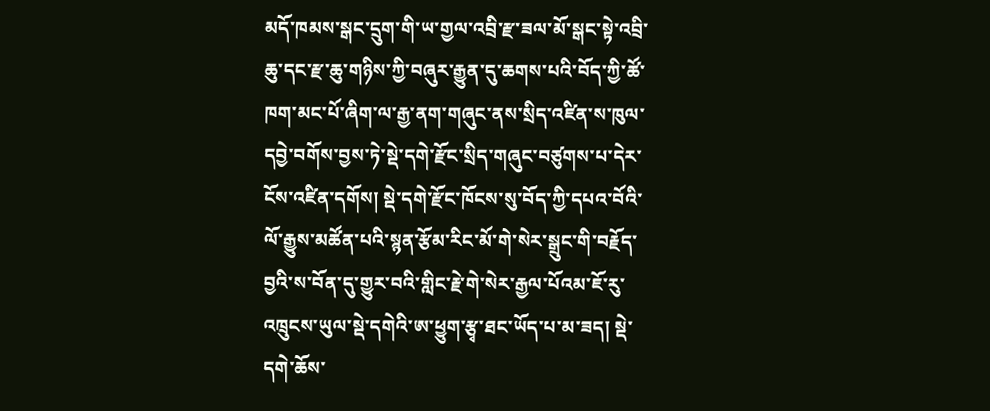མདོ་ཁམས་སྒང་དྲུག་གི་ཡ་གྱལ་འབྲི་རྫ་ཟལ་མོ་སྒང་སྟེ་འབྲི་ཆུ་དང་རྫ་ཆུ་གཉིས་ཀྱི་བཞུར་རྒྱུན་དུ་ཆགས་པའི་བོད་ཀྱི་ཚོ་ཁག་མང་པོ་ཞིག་ལ་རྒྱ་ནག་གཞུང་ནས་སྲིད་འཛིན་ས་ཁུལ་དབྱེ་བགོས་བྱས་ཏེ་སྡེ་དགེ་རྫོང་སྲིད་གཞུང་བཙུགས་པ་དེར་ངོས་འཛིན་དགོས། སྡེ་དགེ་རྫོང་ཁོངས་སུ་བོད་ཀྱི་དཔའ་བོའི་ལོ་རྒྱུས་མཚོན་པའི་སྙན་རྩོམ་རིང་མོ་གེ་སེར་སྒྲུང་གི་བརྗོད་བྱའི་ས་བོན་དུ་གྱུར་བའི་གླིང་རྗེ་གེ་སེར་རྒྱལ་པོའམ་ཇོ་རུ་འཁྲུངས་ཡུལ་སྡེ་དགེའི་ཨ་ཕྱུག་རྩྭ་ཐང་ཡོད་པ་མ་ཟད། སྡེ་དགེ་ཆོས་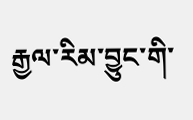རྒྱལ་རིམ་བྱུང་གི་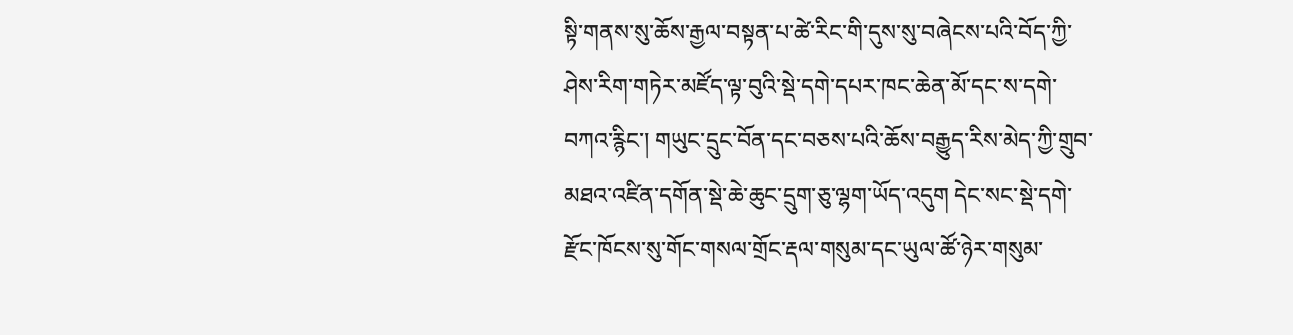སྟི་གནས་སུ་ཆོས་རྒྱལ་བསྟན་པ་ཚེ་རིང་གི་དུས་སུ་བཞེངས་པའི་བོད་ཀྱི་ཤེས་རིག་གཏེར་མཛོད་ལྟ་བུའི་སྡེ་དགེ་དཔར་ཁང་ཆེན་མོ་དང་ས་དགེ་བཀའ་རྙིང་། གཡུང་དྲུང་བོན་དང་བཅས་པའི་ཆོས་བརྒྱུད་རིས་མེད་ཀྱི་གྲུབ་མཐའ་འཛིན་དགོན་སྡེ་ཆེ་ཆུང་དྲུག་ཅུ་ལྷག་ཡོད་འདུག དེང་སང་སྡེ་དགེ་རྫོང་ཁོངས་སུ་གོང་གསལ་གྲོང་རྡལ་གསུམ་དང་ཡུལ་ཚོ་ཉེར་གསུམ་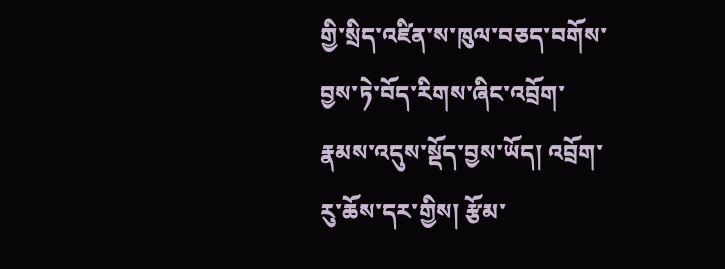གྱི་སྲིད་འཛིན་ས་ཁུལ་བཅད་བགོས་བྱས་ཏེ་བོད་རིགས་ཞིང་འབྲོག་རྣམས་འདུས་སྡོད་བྱས་ཡོད། འབྲོག་རུ་ཆོས་དར་གྱིས། རྩོམ་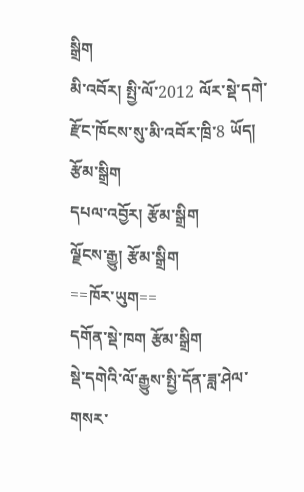སྒྲིག
མི་འབོར། སྤྱི་ལོ་2012 ལོར་སྡེ་དགེ་རྫོང་ཁོངས་སུ་མི་འབོར་ཁྲི་8 ཡོད།     རྩོམ་སྒྲིག
དཔལ་འབྱོར། རྩོམ་སྒྲིག
ལྗོངས་རྒྱུ། རྩོམ་སྒྲིག
==ཁོར་ཡུག==
དགོན་སྡེ་ཁག རྩོམ་སྒྲིག
སྡེ་དགེའི་ལོ་རྒྱུས་སྤྱི་དོན་ཟླ་ཤེལ་གསར་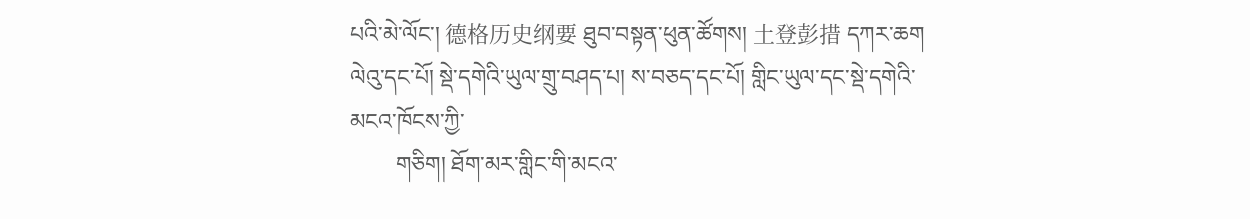པའི་མེ་ལོང་། 德格历史纲要 ཐུབ་བསྟན་ཕུན་ཚོགས། 土登彭措 དཀར་ཆག
ལེའུ་དང་པོ། སྡེ་དགེའི་ཡུལ་གྲུ་བཤད་པ། ས་བཅད་དང་པོ། གླིང་ཡུལ་དང་སྡེ་དགེའི་མངའ་ཁོངས་ཀྱི་
        གཅིག། ཐོག་མར་གླིང་གི་མངའ་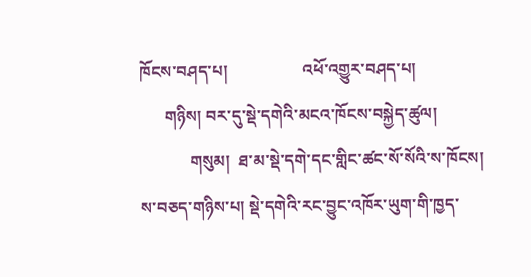ཁོངས་བཤད་པ།                  འཕོ་འགྱུར་བཤད་པ།
      གཉིས། བར་དུ་སྡེ་དགེའི་མངའ་ཁོངས་བསྐྱེད་ཚུལ།
            གསུམ།  ཐ་མ་སྡེ་དགེ་དང་གླིང་ཚང་སོ་སོའི་ས་ཁོངས།
ས་བཅད་གཉིས་པ། སྡེ་དགེའི་རང་བྱུང་འཁོར་ཡུག་གི་ཁྱད་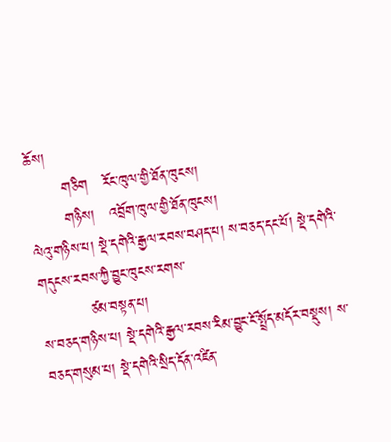ཆོས།
       གཅིག   རོང་ཁུལ་གྱི་ཐོན་ཁུངས།
       གཉིས།   འབྲོག་ཁུལ་གྱི་ཐོན་ཁུངས།
ལེའུ་གཉིས་པ། སྡེ་དགེའི་རྒྱལ་རབས་བཤད་པ། ས་བཅད་དང་པོ། སྡེ་དགེའི་གདུངས་རབས་ཀྱི་བྱུང་ཁུངས་རགས་
          ཙམ་བསྟན་པ།
ས་བཅད་གཉིས་པ། སྡེ་དགེའི་རྒྱལ་རབས་རིམ་བྱུང་ངོ་སྤྲོད་མདོར་བསྡུས། ས་བཅད་གསུམ་པ། སྡེ་དགེའི་སྲིད་དོན་འཛིན་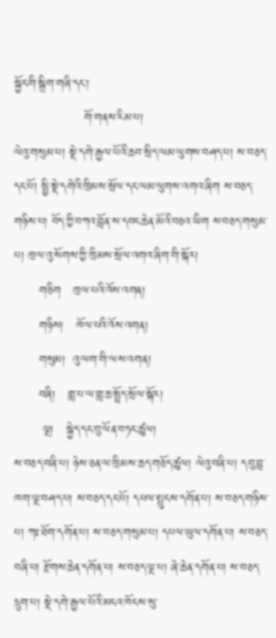སྐྱོང་གི་སྒྲིག་གཞི་དང་།
                 གོ་གནས་རིམ་པ།
ལེའུ་གསུམ་པ། སྡེ་དགེ་རྒྱལ་པོའི་ཆབ་སྲིད་ལམ་ལུགས་བཤད་པ། ས་བཅད་དང་པོ། སྤྱི་སྡེ་དགེའི་ཁྲིམས་སྲོལ་དང་ལམ་ལུགས་འགའ་ཞིག ས་བཅད་གཉིས་པ། བོད་ཀྱི་བཀའ་བློན་ས་དབང་ཆེན་མོའི་བཅའ་ཡིག ས་བཅད་གསུམ་པ། ཁྲལ་འུ་སོགས་ཀྱི་ཁྲིམས་སྲོལ་འགའ་ཞིག་གི་སྐོར།
      གཅིག   ཁྲལ་པའི་འོས་འགན།
      གཉིས།   ཁོལ་པའི་འོས་འགན།
      གསུམ།  འུ་ལག་གི་ལས་འགན།
      བཞི།   གླ་པ་ལ་གླ་ཆ་སྤྲོད་སྲོལ་སྐོར།
       ལྔ།   སྐྱེད་དང་བུ་ལོན་བཏང་ཚུལ།
ས་བཅད་བཞི་པ། ཉེས་ཅན་ལ་ཁྲིམས་ཆད་གཅོད་ཚུལ། ལེའུ་བཞི་པ། དབུ་བླ་ཁག་ལྔ་བཤད་པ། ས་བཅད་དང་པོ། དཔལ་སྤུངས་དགོན་པ། ས་བཅད་གཉིས་པ། ཀཿ་ཐོག་དགོན་པ། ས་བཅད་གསུམ་པ། དཔལ་ཡུལ་དགོན་པ། ས་བཅད་བཞི་པ། རྫོགས་ཆེན་དགོན་པ། ས་བཅད་ལྔ་པ། ཞེ་ཆེན་དགོན་པ། ས་བཅད་དྲུག་པ། སྡེ་དགེ་རྒྱལ་པོའི་མངའ་ཁོངས་སུ་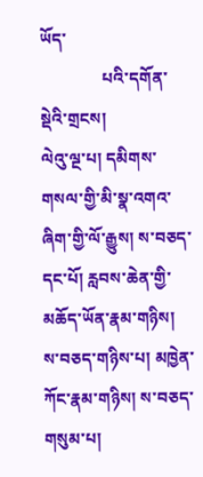ཡོད་
               པའི་དགོན་སྡེའི་གྲངས།
ལེའུ་ལྔ་པ། དམིགས་གསལ་གྱི་མི་སྣ་འགའ་ཞིག་གྱི་ལོ་རྒྱུས། ས་བཅད་དང་པོ། རླབས་ཆེན་གྱི་མཆོད་ཡོན་རྣམ་གཉིས། ས་བཅད་གཉིས་པ། མཁྱེན་ཀོང་རྣམ་གཉིས། ས་བཅད་གསུམ་པ།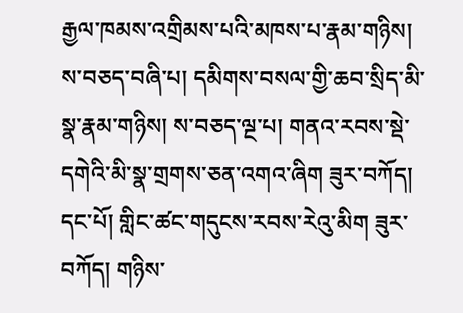རྒྱལ་ཁམས་འགྲིམས་པའི་མཁས་པ་རྣམ་གཉིས། ས་བཅད་བཞི་པ། དམིགས་བསལ་གྱི་ཆབ་སྲིད་མི་སྣ་རྣམ་གཉིས། ས་བཅད་ལྔ་པ། གནའ་རབས་སྡེ་དགེའི་མི་སྣ་གྲགས་ཅན་འགའ་ཞིག ཟུར་བཀོད། དང་པོ། གླིང་ཚང་གདུངས་རབས་རེའུ་མིག ཟུར་བཀོད། གཉིས་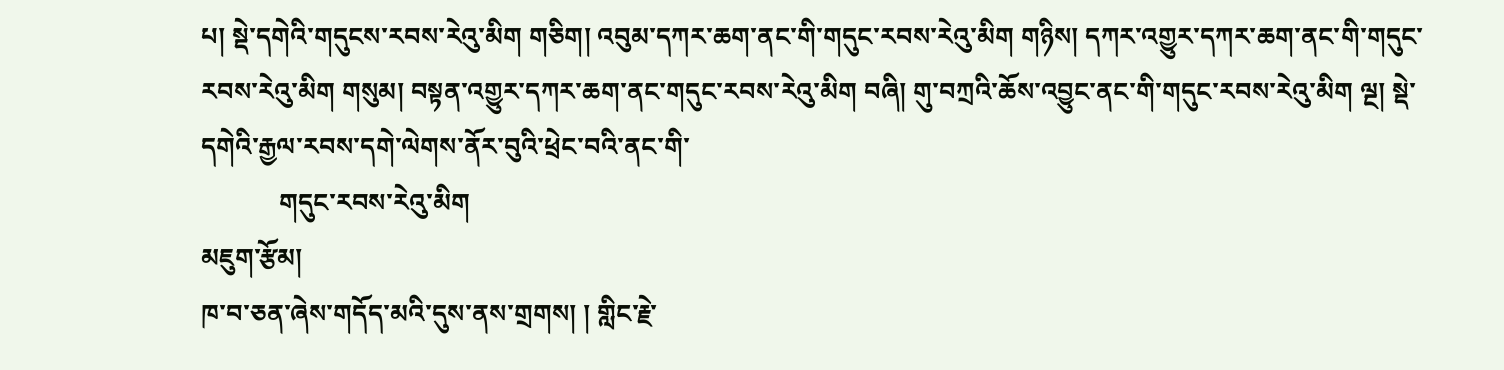པ། སྡེ་དགེའི་གདུངས་རབས་རེའུ་མིག གཅིག། འབུམ་དཀར་ཆག་ནང་གི་གདུང་རབས་རེའུ་མིག གཉིས། དཀར་འགྱུར་དཀར་ཆག་ནང་གི་གདུང་རབས་རེའུ་མིག གསུམ། བསྟན་འགྱུར་དཀར་ཆག་ནང་གདུང་རབས་རེའུ་མིག བཞི། གུ་བཀྲའི་ཆོས་འབྱུང་ནང་གི་གདུང་རབས་རེའུ་མིག ལྔ། སྡེ་དགེའི་རྒྱལ་རབས་དགེ་ལེགས་ནོར་བུའི་ཕྲེང་བའི་ནང་གི་
            གདུང་རབས་རེའུ་མིག
མཇུག་རྩོམ།
ཁ་བ་ཅན་ཞེས་གདོད་མའི་དུས་ནས་གྲགས། ། གླིང་རྗེ་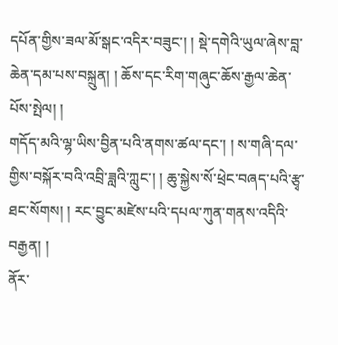དཔོན་གྱིས་ཟལ་མོ་སྒང་འདིར་བཟུང་། ། སྡེ་དགེའི་ཡུལ་ཞེས་བླ་ཆེན་དམ་པས་བསྐྲུན། ། ཆོས་དང་རིག་གཞུང་ཆོས་རྒྱལ་ཆེན་པོས་སྤེལ། །
གདོད་མའི་ལྷ་ཡིས་བྱིན་པའི་ནགས་ཚལ་དང་། ། ས་གཞི་དལ་གྱིས་བསྐོར་བའི་འབྲི་ཟླའི་ཀླུང་། ། ཆུ་སྐྱེས་སོ་ཕྲེང་བཞད་པའི་རྩྭ་ཐང་སོགས། ། རང་བྱུང་མཛེས་པའི་དཔལ་ཀུན་གནས་འདིའི་བརྒྱན། །
ནོར་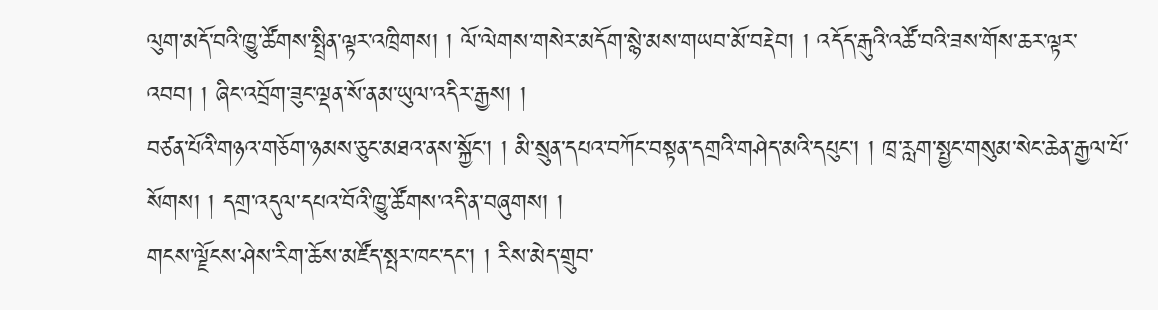ལུག་མདོ་བའི་ཁྱུ་ཚོགས་སྤྲིན་ལྟར་འཁྲིགས། ། ལོ་ལེགས་གསེར་མདོག་སྙེ་མས་གཡབ་མོ་བརྡེབ། ། འདོད་རྒུའི་འཚོ་བའི་ཟས་གོས་ཆར་ལྟར་འབབ། ། ཞིང་འབྲོག་ཟུང་ལྡན་སོ་ནམ་ཡུལ་འདིར་རྒྱས། །
བཙན་པོའི་གཉའ་གཅོག་ཉམས་ཅུང་མཐའ་ནས་སྐྱོང་། ། མི་སྲུན་དཔའ་བཀོང་བསྟན་དགྲའི་གཤེད་མའི་དཔུང་། ། ཁྲ་རླག་སྤྱང་གསུམ་སེང་ཆེན་རྒྱལ་པོ་སོགས། ། དགྲ་འདུལ་དཔའ་བོའི་ཁྱུ་ཚོགས་འདི་ན་བཞུགས། །
གངས་ལྗོངས་ཤེས་རིག་ཆོས་མཛོད་སྤར་ཁང་དང་། ། རིས་མེད་གྲུབ་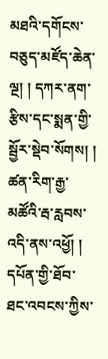མཐའི་དགོངས་བཅུད་མཛོད་ཆེན་ལྔ། ། དཀར་ནག་རྩིས་དང་སྨན་གྱི་སྦྱོར་སྡེབ་སོགས། ། ཚན་རིག་རྒྱ་མཚོའི་རྦ་རླབས་འདི་ནས་འཕྱོ། །
དཔོན་གྱི་ཐོབ་ཐང་འབངས་ཀྱིས་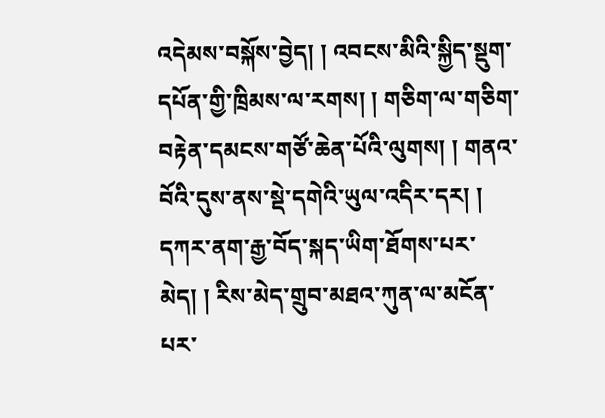འདེམས་བསྐོས་བྱེད། ། འབངས་མིའི་སྐྱིད་སྡུག་དཔོན་གྱི་ཁྲིམས་ལ་རགས། ། གཅིག་ལ་གཅིག་བརྟེན་དམངས་གཙོ་ཆེན་པོའི་ལུགས། ། གནའ་བོའི་དུས་ནས་སྡེ་དགེའི་ཡུལ་འདིར་དར། །
དཀར་ནག་རྒྱ་བོད་སྐད་ཡིག་ཐོགས་པར་མེད། ། རིས་མེད་གྲུབ་མཐའ་ཀུན་ལ་མངོན་པར་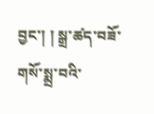བྱང་། ། སྒྲ་ཚད་བཟོ་གསོ་སྨྲ་བའི་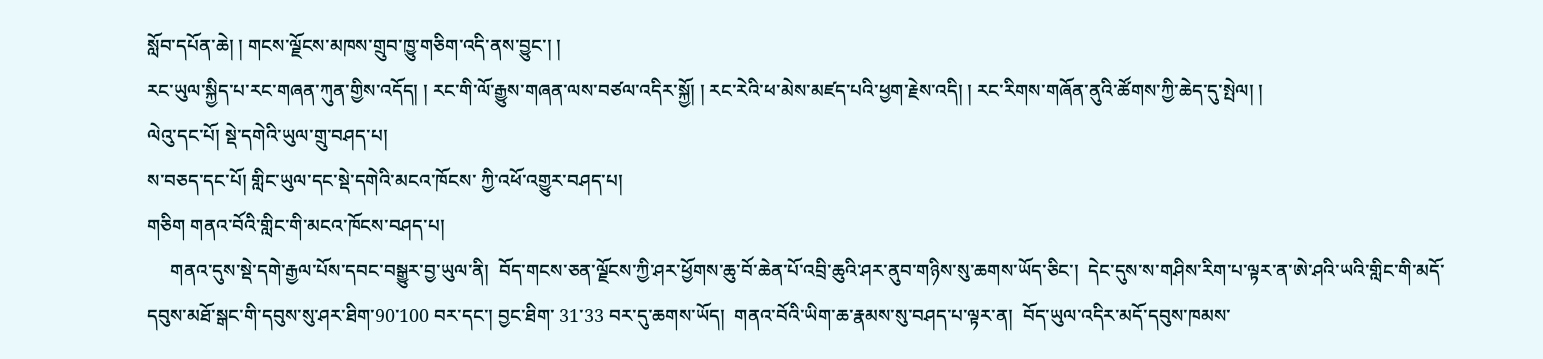སློབ་དཔོན་ཆེ། ། གངས་ལྗོངས་མཁས་གྲུབ་ཁྱུ་གཅིག་འདི་ནས་བྱུང་། །
རང་ཡུལ་སྐྱིད་པ་རང་གཞན་ཀུན་གྱིས་འདོད། ། རང་གི་ལོ་རྒྱུས་གཞན་ལས་བཙལ་འདིར་སྐྱོ། ། རང་རེའི་ཕ་མེས་མཛད་པའི་ཕྱག་རྗེས་འདི། ། རང་རིགས་གཞོན་ནུའི་ཚོགས་ཀྱི་ཆེད་དུ་སྤེལ། །
ལེའུ་དང་པོ། སྡེ་དགེའི་ཡུལ་གྲུ་བཤད་པ།
ས་བཅད་དང་པོ། གླིང་ཡུལ་དང་སྡེ་དགེའི་མངའ་ཁོངས་ ཀྱི་འཕོ་འགྱུར་བཤད་པ།
གཅིག གནའ་བོའི་གླིང་གི་མངའ་ཁོངས་བཤད་པ།
     གནའ་དུས་སྡེ་དགེ་རྒྱལ་པོས་དབང་བསྒྱུར་བྱ་ཡུལ་ནི།  བོད་གངས་ཅན་ལྗོངས་ཀྱི་ཤར་ཕྱོགས་ཆུ་བོ་ཆེན་པོ་འབྲི་ཆུའི་ཤར་ནུབ་གཉིས་སུ་ཆགས་ཡོད་ཅིང་།  དེང་དུས་ས་གཤིས་རིག་པ་ལྟར་ན་ཨེ་ཤའི་ཡའི་གླིང་གི་མདོ་དབུས་མཐོ་སྒང་གི་དབུས་སུ་ཤར་ཐིག་90་100 བར་དང་། བྱང་ཐིག་ 31་33 བར་དུ་ཆགས་ཡོད།  གནའ་བོའི་ཡིག་ཆ་རྣམས་སུ་བཤད་པ་ལྟར་ན།  བོད་ཡུལ་འདིར་མདོ་དབུས་ཁམས་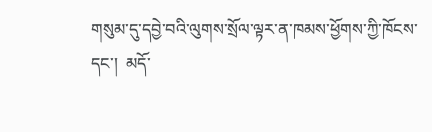གསུམ་དུ་དབྱེ་བའི་ལུགས་སྲོལ་ལྟར་ན་ཁམས་ཕྱོགས་ཀྱི་ཁོངས་དང་།  མདོ་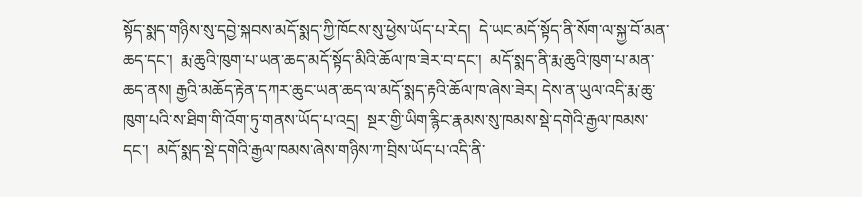སྟོད་སྨད་གཉིས་སུ་དབྱེ་སྐབས་མདོ་སྨད་ཀྱི་ཁོངས་སུ་ཕྱེས་ཡོད་པ་རེད།  དེ་ཡང་མདོ་སྟོད་ནི་སོག་ལ་སྐྱ་བོ་མན་ཆད་དང་།  རྨ་ཆུའི་ཁུག་པ་ཡན་ཆད་མདོ་སྟོད་མིའི་ཆོལ་ཁ་ཟེར་བ་དང་།  མདོ་སྨད་ནི་རྨ་ཆུའི་ཁུག་པ་མན་ཆད་ནས། རྒྱའི་མཆོད་རྟེན་དཀར་ཆུང་ཡན་ཆད་ལ་མདོ་སྨད་རྟའི་ཆོལ་ཁ་ཞེས་ཟེར། དེས་ན་ཡུལ་འདི་རྨ་ཆུ་ཁུག་པའི་ས་ཐིག་གི་འོག་ཏུ་གནས་ཡོད་པ་འདྲ།  སྔར་གྱི་ཡིག་རྙིང་རྣམས་སུ་ཁམས་སྡེ་དགེའི་རྒྱལ་ཁམས་དང་།  མདོ་སྨད་སྡེ་དགེའི་རྒྱལ་ཁམས་ཞེས་གཉིས་ཀ་བྲིས་ཡོད་པ་འདི་ནི་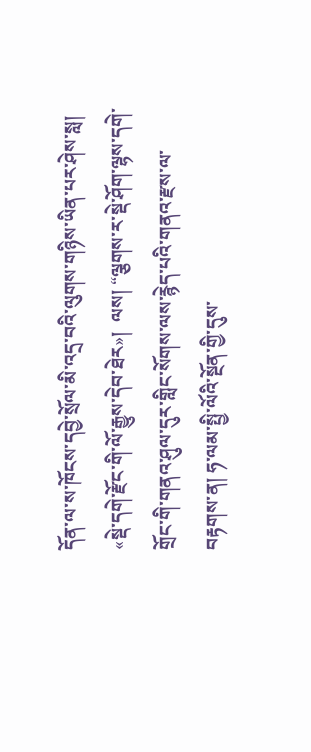དོན་ལ་ས་ཁོངས་དབྱེ་སྲོལ་མི་འདྲ་བའི་ལུགས་གཉིས་ཡིན་པར་ཤེས་སླ། «སྡེ་དགེ་རྫོང་གི་ལོ་རྒྱུས་དེབ་ཐེར»།  ལས། “ལྕགས་ར་སྡེ་ཤོག་ལྷས་དགེ་གྲོང་གི་གནའ་ཤུལ་དུར་གླིང་སོགས་ལས་རྙེད་པའི་གནའ་རྫས་ལ་བརྟགས་ན། ཧ་ལམ་སྤྱི་ལོའི་སྔོན་གྱི་དུས་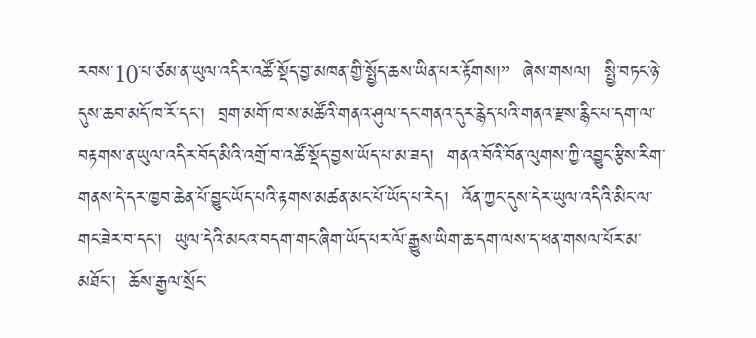རབས་10་པ་ཙམ་ན་ཡུལ་འདིར་འཚོ་སྡོད་བྱ་མཁན་གྱི་སྤྱོད་ཆས་ཡིན་པར་རྟོགས།”  ཞེས་གསལ།  སྤྱི་བཏང་ཉེ་དུས་ཆབ་མདོ་ཁ་རོ་དང་།  བྲག་མགོ་ཁ་ས་མཚོའི་གནའ་ཤུལ་དང་གནའ་དུར་རྙེད་པའི་གནའ་རྫས་རྙིང་པ་དག་ལ་བརྟགས་ན་ཡུལ་འདིར་བོད་མིའི་འགྲོ་བ་འཚོ་སྡོད་བྱས་ཡོད་པ་མ་ཟད།  གནའ་བོའི་བོན་ལུགས་ཀྱི་འབྱུང་རྩིས་རིག་གནས་དེ་དར་ཁྱབ་ཆེན་པོ་བྱུང་ཡོད་པའི་རྟགས་མཚན་མང་པོ་ཡོད་པ་རེད།  འོན་ཀྱང་དུས་དེར་ཡུལ་འདིའི་མིང་ལ་གང་ཟེར་བ་དང་།  ཡུལ་དེའི་མངའ་བདག་གང་ཞིག་ཡོད་པར་ལོ་རྒྱུས་ཡིག་ཆ་དག་ལས་ད་ཕན་གསལ་པོར་མ་མཐོང་།  ཆོས་རྒྱལ་སྲོང་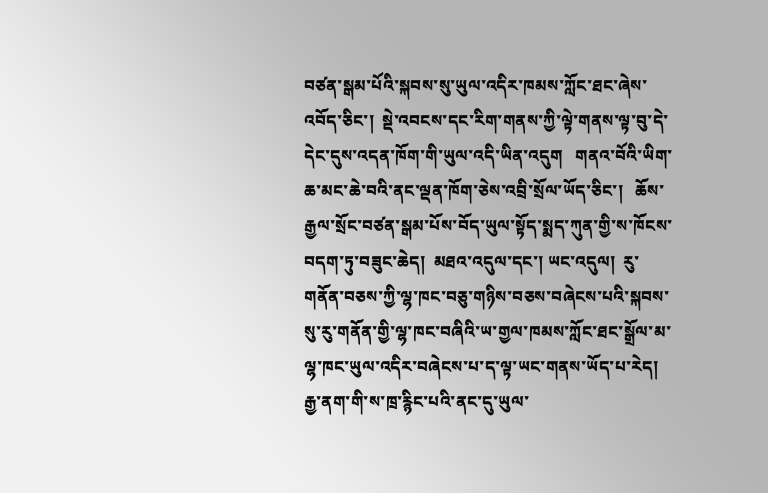བཙན་སྒམ་པོའི་སྐབས་སུ་ཡུལ་འདིར་ཁམས་ཀློང་ཐང་ཞེས་འབོད་ཅིང་།  སྡེ་འབངས་དང་རིག་གནས་ཀྱི་ལྟེ་གནས་ལྟ་བུ་དེ་དེང་དུས་འདན་ཁོག་གི་ཡུལ་འདི་ཡིན་འདུག   གནའ་བོའི་ཡིག་ཆ་མང་ཆེ་བའི་ནང་ལྡན་ཁོག་ཅེས་འབྲི་སྲོལ་ཡོད་ཅིང་།   ཆོས་རྒྱལ་སྲོང་བཙན་སྒམ་པོས་བོད་ཡུལ་སྟོད་སྨད་ཀུན་གྱི་ས་ཁོངས་བདག་ཏུ་བཟུང་ཆེད།  མཐའ་འདུལ་དང་། ཡང་འདུལ།  རུ་གནོན་བཅས་ཀྱི་ལྷ་ཁང་བཅུ་གཉིས་བཅས་བཞེངས་པའི་སྐབས་སུ་རུ་གནོན་གྱི་ལྷ་ཁང་བཞིའི་ཡ་གྱལ་ཁམས་ཀློང་ཐང་སྒྲོལ་མ་ལྷ་ཁང་ཡུལ་འདིར་བཞེངས་པ་ད་ལྟ་ཡང་གནས་ཡོད་པ་རེད། རྒྱ་ནག་གི་ས་ཁྲ་རྙིང་པའི་ནང་དུ་ཡུལ་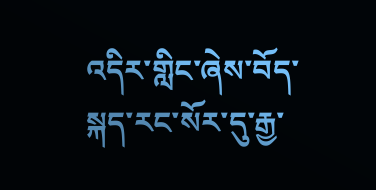འདིར་གླིང་ཞེས་བོད་སྐད་རང་སོར་དུ་རྒྱ་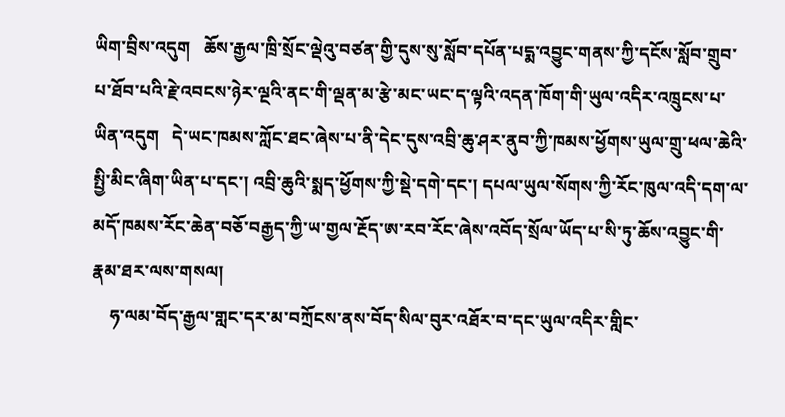ཡིག་བྲིས་འདུག   ཆོས་རྒྱལ་ཁྲི་སྲོང་ལྡེའུ་བཙན་གྱི་དུས་སུ་སློབ་དཔོན་པདྨ་འབྱུང་གནས་ཀྱི་དངོས་སློབ་གྲུབ་པ་ཐོབ་པའི་རྗེ་འབངས་ཉེར་ལྔའི་ནང་གི་ལྡན་མ་རྩེ་མང་ཡང་ད་ལྟའི་འདན་ཁོག་གི་ཡུལ་འདིར་འཁྲུངས་པ་ཡིན་འདུག   དེ་ཡང་ཁམས་ཀློང་ཐང་ཞེས་པ་ནི་དེང་དུས་འབྲི་ཆུ་ཤར་ནུབ་ཀྱི་ཁམས་ཕྱོགས་ཡུལ་གྲུ་ཕལ་ཆེའི་སྤྱི་མིང་ཞིག་ཡིན་པ་དང་། འབྲི་ཆུའི་སྨད་ཕྱོགས་ཀྱི་སྡེ་དགེ་དང་། དཔལ་ཡུལ་སོགས་ཀྱི་རོང་ཁུལ་འདི་དག་ལ་མདོ་ཁམས་རོང་ཆེན་བཅོ་བརྒྱད་ཀྱི་ཡ་གྱལ་རྔོད་ཨ་རབ་རོང་ཞེས་འབོད་སྲོལ་ཡོད་པ་སི་ཏུ་ཆོས་འབྱུང་གི་རྣམ་ཐར་ལས་གསལ།
    ཧ་ལམ་བོད་རྒྱལ་གླང་དར་མ་བཀྲོངས་ནས་བོད་སིལ་བུར་འཐོར་བ་དང་ཡུལ་འདིར་གླིང་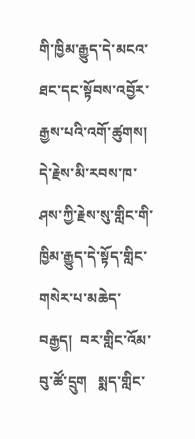གི་ཁྱིམ་རྒྱུད་དེ་མངའ་ཐང་དང་སྟོབས་འབྱོར་རྒྱས་པའི་འགོ་ཚུགས།  དེ་རྗེས་མི་རབས་ཁ་ཤས་ཀྱི་རྗེས་སུ་གླིང་གི་ཁྱིམ་རྒྱུད་དེ་སྟོད་གླིང་གསེར་པ་མཆེད་བརྒྱད།  བར་གླིང་འོམ་བུ་ཚོ་དྲུག   སྨད་གླིང་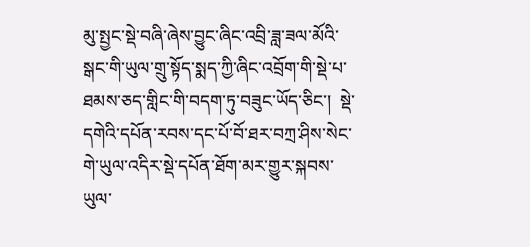མུ་སྤྱང་སྡེ་བཞི་ཞེས་བྱུང་ཞིང་འབྲི་ཟླ་ཟལ་མོའི་སྒང་གི་ཡུལ་གྲུ་སྟོད་སྨད་ཀྱི་ཞིང་འབྲོག་གི་སྡེ་པ་ཐམས་ཅད་གླིང་གི་བདག་ཏུ་བཟུང་ཡོད་ཅིང་།  སྡེ་དགེའི་དཔོན་རབས་དང་པོ་བོ་ཐར་བཀྲ་ཤིས་སེང་གེ་ཡུལ་འདིར་སྡེ་དཔོན་ཐོག་མར་གྱུར་སྐབས་ཡུལ་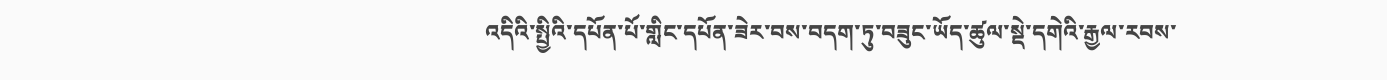འདིའི་སྤྱིའི་དཔོན་པོ་གླིང་དཔོན་ཟེར་བས་བདག་ཏུ་བཟུང་ཡོད་ཚུལ་སྡེ་དགེའི་རྒྱལ་རབས་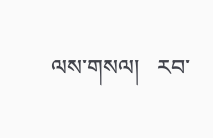ལས་གསལ།   རབ་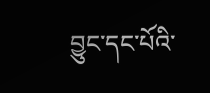བྱུང་དང་པོའི་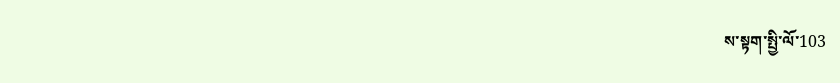ས་སྟག་སྤྱི་ལོ་103